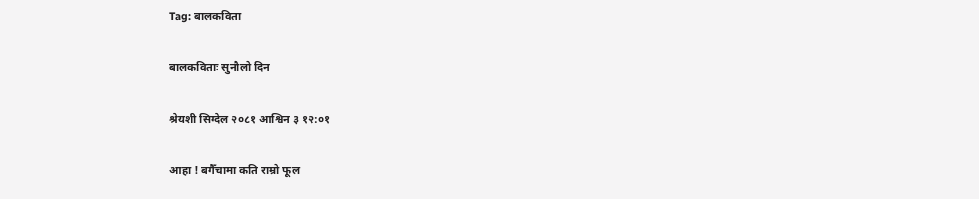Tag: बालकविता

बालकविताः सुनौलो दिन

श्रेयशी सिग्देल २०८१ आश्विन ३ १२:०१

आहा ! बगैँचामा कति राम्रो फूल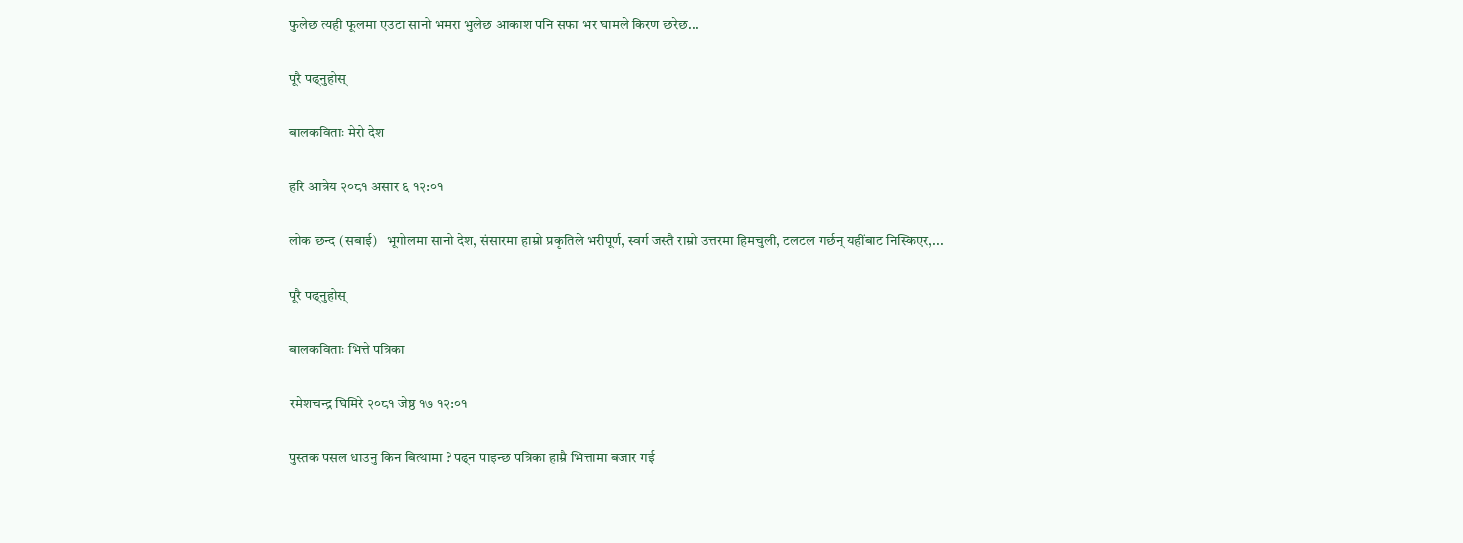फुलेछ त्यही फूलमा एउटा सानो भमरा भुलेछ आकाश पनि सफा भर घामले किरण छरेछ...

पूरै पढ्नुहोस्

बालकविताः मेरो देश

हरि आत्रेय २०८१ असार ६ १२:०१

लोक छन्द (सबाई)   भूगोलमा सानो देश, संसारमा हाम्रो प्रकृतिले भरीपूर्ण, स्वर्ग जस्तै राम्रो उत्तरमा हिमचुली, टलटल गर्छन् यहींबाट निस्किएर,...

पूरै पढ्नुहोस्

बालकविताः भित्ते पत्रिका

रमेशचन्द्र घिमिरे २०८१ जेष्ठ १७ १२:०१

पुस्तक पसल धाउनु किन बित्थामा ? पढ्न पाइन्छ पत्रिका हाम्रै भित्तामा बजार गई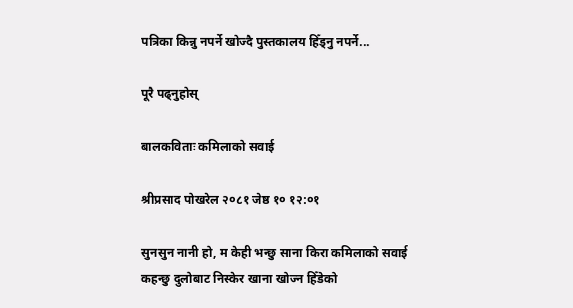पत्रिका किन्नु नपर्ने खोज्दै पुस्तकालय हिँड्नु नपर्ने...

पूरै पढ्नुहोस्

बालकविताः कमिलाको सवाई

श्रीप्रसाद पोखरेल २०८१ जेष्ठ १० १२:०१

सुनसुन नानी हो, म केही भन्छु साना किरा कमिलाको सवाई कहन्छु दुलोबाट निस्केर खाना खोज्न हिँडेको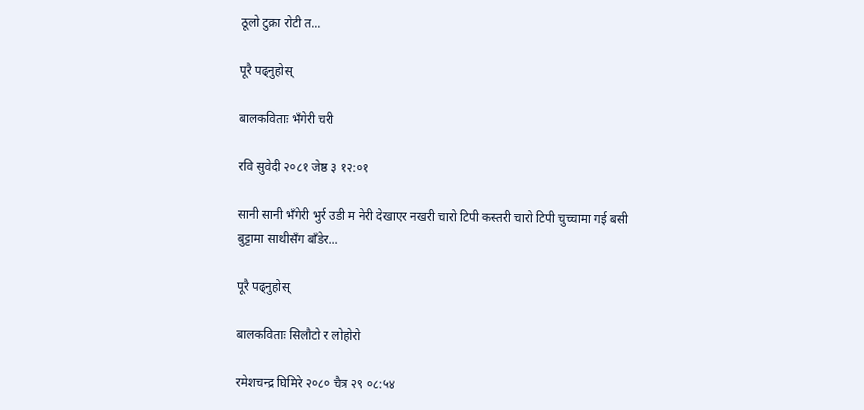ठूलो टुक्रा रोटी त...

पूरै पढ्नुहोस्

बालकविताः भँगेरी चरी

रवि सुवेदी २०८१ जेष्ठ ३ १२:०१

सानी सानी भँगेरी भुर्र उडी म नेरी देखाएर नखरी चारो टिपी कस्तरी चारो टिपी चुच्चामा गई बसी बुट्टामा साथीसँग बाँडेर...

पूरै पढ्नुहोस्

बालकविताः सिलौटो र लोहोरो

रमेशचन्द्र घिमिरे २०८० चैत्र २९ ०८:५४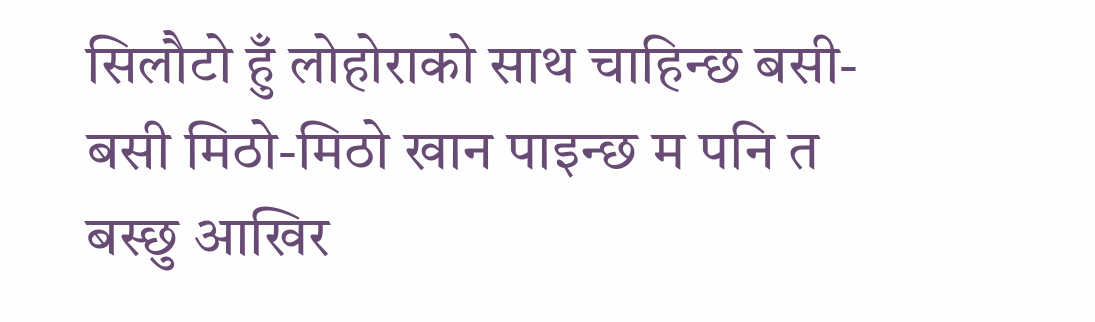सिलौटो हुँ लोहोराको साथ चाहिन्छ बसी-बसी मिठो-मिठो खान पाइन्छ म पनि त बस्छु आखिर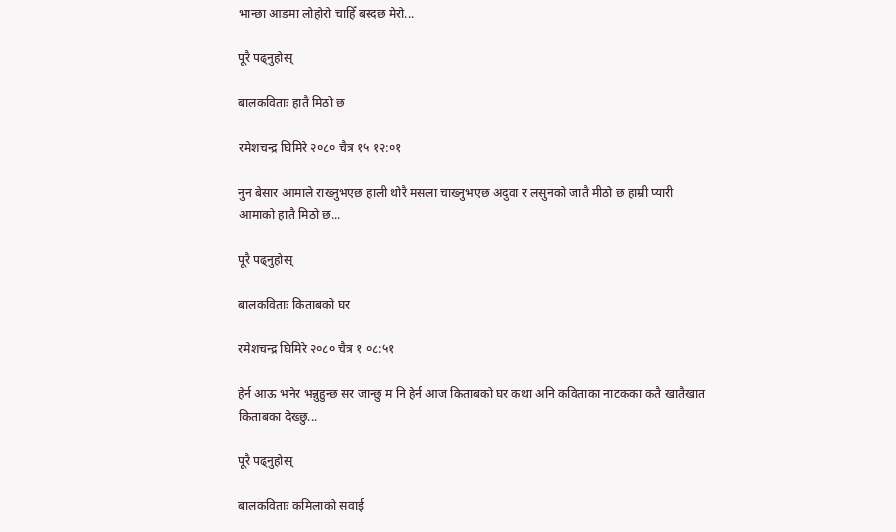भान्छा आडमा लोहोरो चाहिँ बस्दछ मेरो...

पूरै पढ्नुहोस्

बालकविताः हातै मिठो छ

रमेशचन्द्र घिमिरे २०८० चैत्र १५ १२:०१

नुन बेसार आमाले राख्नुभएछ हाली थोरै मसला चाख्नुभएछ अदुवा र लसुनको जातै मीठो छ हाम्री प्यारी आमाको हातै मिठो छ...

पूरै पढ्नुहोस्

बालकविताः किताबको घर

रमेशचन्द्र घिमिरे २०८० चैत्र १ ०८:५१

हेर्न आऊ भनेर भन्नुहुन्छ सर जान्छु म नि हेर्न आज किताबको घर कथा अनि कविताका नाटकका कतै खातैखात किताबका देख्छु...

पूरै पढ्नुहोस्

बालकविताः कमिलाको सवाई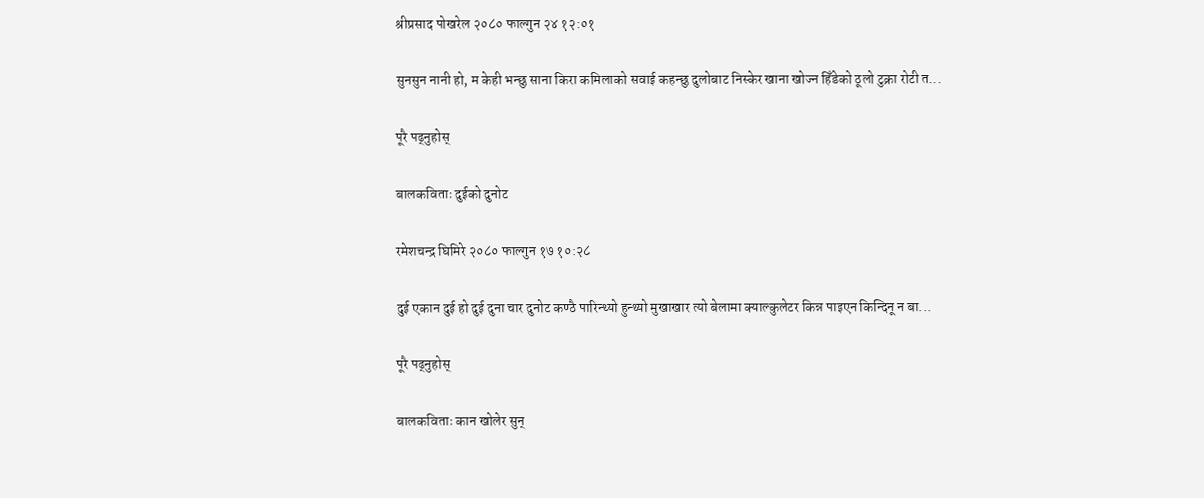श्रीप्रसाद पोखरेल २०८० फाल्गुन २४ १२:०१

सुनसुन नानी हो, म केही भन्छु साना किरा कमिलाको सवाई कहन्छु दुलोबाट निस्केर खाना खोज्न हिँडेको ठूलो टुक्रा रोटी त...

पूरै पढ्नुहोस्

बालकविताः दुईको दुनोट

रमेशचन्द्र घिमिरे २०८० फाल्गुन १७ १०:२८

दुई एकान दुई हो दुई दुना चार दुनोट कण्ठै पारिन्थ्यो हुन्थ्यो मुखाखार त्यो बेलामा क्याल्कुलेटर किन्न पाइएन किन्दिनू न बा...

पूरै पढ्नुहोस्

बालकविताः कान खोलेर सुन्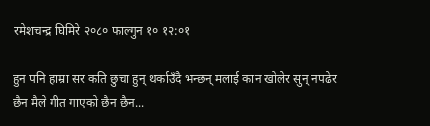रमेशचन्द्र घिमिरे २०८० फाल्गुन १० १२:०१

हुन पनि हाम्रा सर कति छुचा हुन् थर्काउँदै भन्छन् मलाई कान खोलेर सुन् नपढेर छैन मैले गीत गाएको छैन छैन...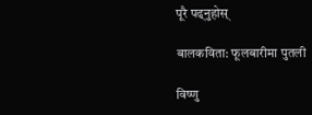पूरै पढ्नुहोस्

बालकविता: फूलबारीमा पुतली

विष्णु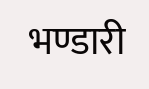भण्डारी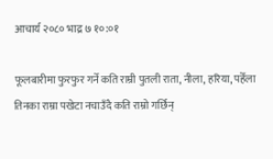आचार्य २०८० भाद्र ७ १०:०१

फूलबारीमा फुरफुर गर्ने कति राम्री पुतली राता, नीला, हरिया, पहेँला तिनका राम्रा पखेटा नचाउँदै कति राम्रो गर्छिन्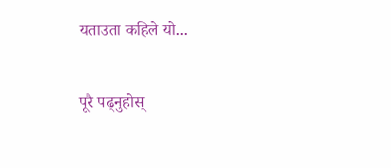यताउता कहिले यो...

पूरै पढ्नुहोस्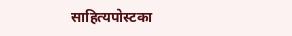साहित्यपोस्टका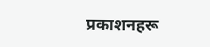प्रकाशनहरू